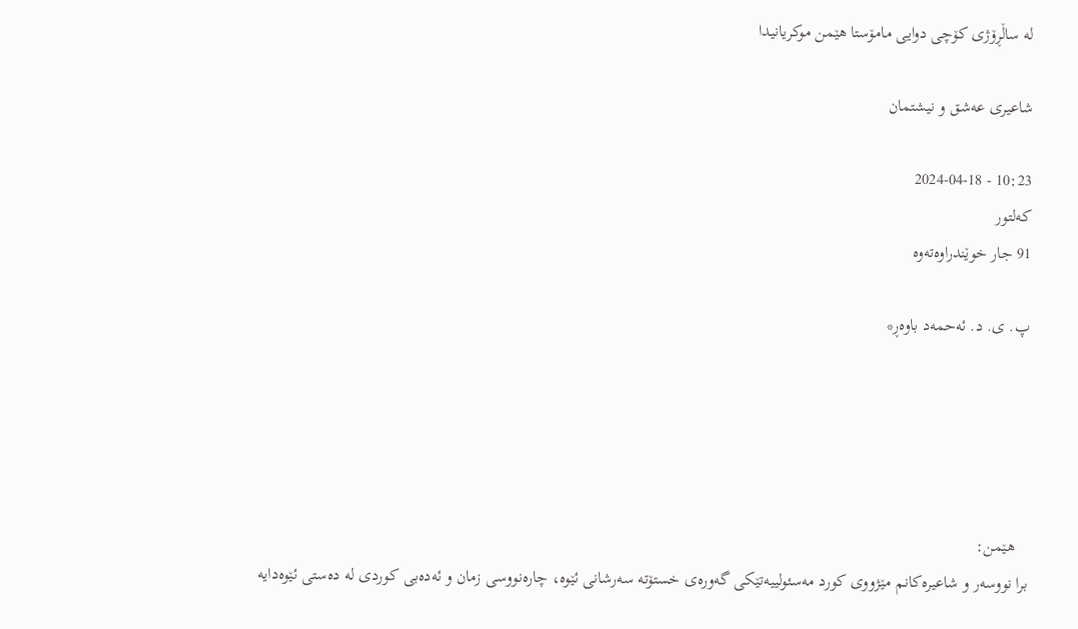له‌ ساڵڕۆژی كۆچی دوایی مامۆستا هێمن موكریانیدا

شاعیری عه‌شق و نیشتمان

10:23 - 2024-04-18
کەلتور
91 جار خوێندراوەتەوە

پ. ی. د. ئه‌حمه‌د باوه‌ڕ*





   هێمن:
برا نووسه‌ر و شاعیره‌كانم مێژووی كورد مه‌سئولییه‌تێكی گه‌وره‌ی خستۆته‌ سه‌رشانی ئێوه‌، چاره‌نووسی زمان و ئه‌ده‌بی كوردی له‌ ده‌ستی ئێوه‌دایه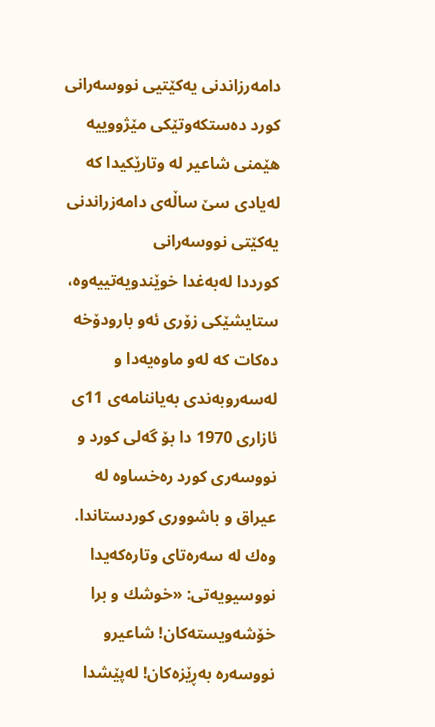دامه‌رزاندنی یه‌كێتیی نووسه‌رانی كورد ده‌ستكه‌وتێكی مێژووییه‌
هێمنی شاعیر له‌ ‌وتارێكیدا كه‌ له‌یادی سێ ساڵه‌ی دامه‌زراندنی یه‌كێتی نووسه‌رانی كورددا ‌له‌به‌غدا خوێندویه‌تییه‌وه‌، ستایشێكی زۆری ئه‌و بارودۆخه‌ ده‌كات كه‌ ‌له‌و ماوه‌یه‌دا و له‌سه‌روبه‌ندی به‌یاننامه‌ی 11ی ئازاری 1970 دا بۆ گه‌لی كورد و نووسه‌ری كورد ره‌خساوه‌ له‌ عیراق و باشووری كوردستاندا. وه‌ك له ‌سه‌ره‌تای وتاره‌كه‌یدا نووسیویه‌تی: «خوشك و برا خۆشه‌ویسته‌كان! شاعیرو نووسه‌ره‌ به‌ڕێزه‌كان! له‌پێشدا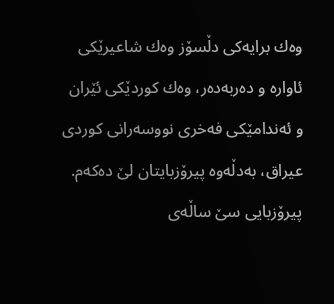وه‌ك برایه‌كی دڵسۆز وه‌ك شاعیرێكی ئاواره‌ و ده‌ربه‌ده‌ر، وه‌ك كوردێكی ئێران و ئه‌ندامێكی فه‌خری نووسه‌رانی كوردی عیراق، به‌دڵه‌وه‌ پیرۆزبایتان لێ ده‌كه‌م. پیرۆزبایی سێ ساڵه‌ی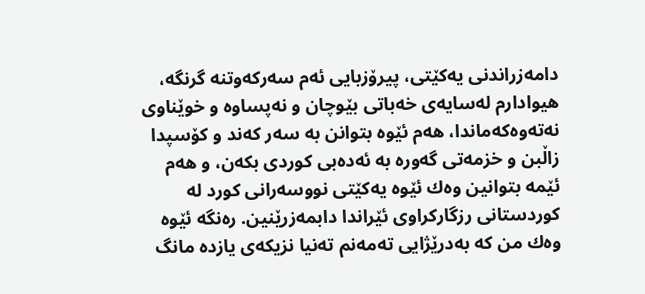دامه‌زراندنی یه‌كێتی، پیرۆزبایی ئه‌م سه‌ركه‌وتنه‌ گرنگه‌، هیوادارم له‌سایه‌ی خه‌باتی بێوچان و نه‌پساوه‌ و خوێناوی نه‌ته‌وه‌كه‌ماندا، هه‌م ئێوه‌ بتوانن به‌ سه‌ر كه‌ند و كۆسپدا زاڵبن و خزمه‌تی گه‌وره‌ به‌ ‌ئه‌ده‌بی كوردی بكه‌ن، و هه‌م ئێمه‌ بتوانین وه‌ك ئێوه‌ یه‌كێتی نووسه‌رانی كورد له‌ كوردستانی رزگاركراوی ئێراندا دابمه‌زرێنین. ره‌نگه‌ ئێوه‌ وه‌ك من كه‌ به‌درێژایی ته‌مه‌نم ته‌نیا نزیكه‌ی یازده‌ مانگ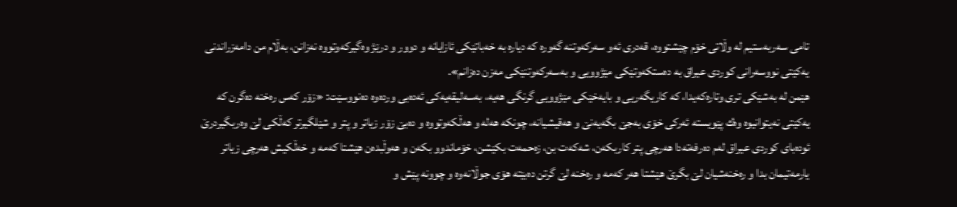تامی سه‌ربه‌ستیم له‌ وڵاتی خۆم چێشتووه‌، قه‌دری ئه‌و سه‌ركه‌وتنه‌ گه‌وره‌ كه‌ ‌دیاره‌ به‌ خه‌باتێكی ئازایانه‌ و دوور و درێژ وه‌گیركه‌وتووه‌ نه‌زانن، به‌ڵام من دامه‌زراندنی یه‌كێتی نووسه‌رانی كوردی عیراق به‌ ده‌ستكه‌وتێكی مێژوویی و به‌سه‌ركه‌وتنێكی مه‌زن ده‌زانم».
هێمن له‌ به‌شێكی تری وتاره‌كه‌یدا، كه‌ كاریگه‌ریی و بایه‌خێكی مێژوویی گرنگی هه‌یه‌، به‌سه‌لیقه‌یه‌كی ئه‌ده‌بی ورده‌وه‌‌‌ ده‌نووسێت: «زۆر كه‌س ره‌خنه‌ ده‌گرن كه‌ یه‌كێتی نه‌یتوانیوه‌ وه‌ك پێویسته‌ ئه‌ركی خۆی به‌جێ بگه‌یه‌نێ و ‌هه‌قیشیانه،‌ چونكه‌ هه‌له ‌و هه‌ڵكه‌وتووه‌ و ده‌بێ زۆر زیاتر و پتر و شێلگیرتر كه‌ڵكی لێ وه‌ربگیردرێ ئوده‌بای كوردی عیراق له‌م ده‌رفه‌ته‌دا هه‌رچی پتر كاربكه‌ن، شه‌كه‌ت بن، زه‌حمه‌ت بكێشن، خۆماندوو بكه‌ن و هه‌وڵبده‌ن هێشتا كه‌مه‌ و ‌خه‌ڵكیش هه‌رچی زیاتر یارمه‌تیمان بدا و ره‌خنه‌شیان لێ بگرێ هێشتا هه‌ر كه‌مه‌ ‌و ره‌خنه‌ لێ گرتن ده‌بێته‌ هۆی جوڵانه‌وه‌ ‌و چوونه‌ پێش و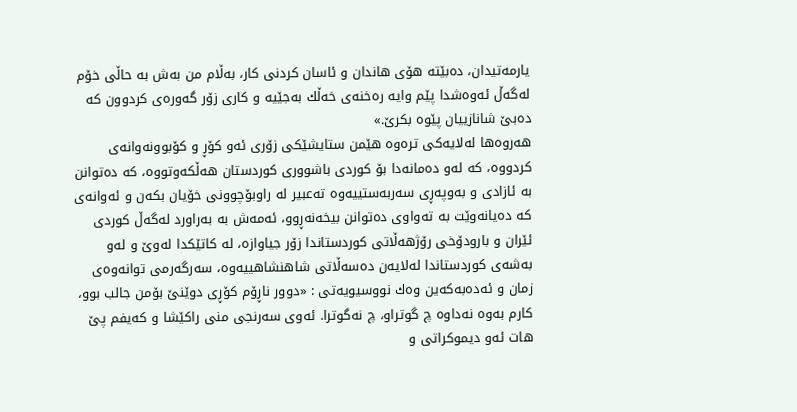یارمه‌تیدان، ده‌بێته‌ هۆی هاندان و ئاسان كردنی كار، به‌ڵام من به‌ش به‌ حاڵی خۆم له‌گه‌ڵ ئه‌وه‌شدا پێم وایه‌ ره‌خنه‌ی خه‌ڵك به‌جێیه‌ ‌و كاری زۆر گه‌وره‌ی كردوون كه‌ ده‌بێ شانازییان پێوه‌ بكرێ.»
هه‌روه‌ها له‌لایه‌كی تره‌وه‌ هێمن ستایشێكی زۆری ئه‌و كۆڕ و كۆبوونه‌وانه‌ی كردووه‌، كه‌ له‌و ده‌مانه‌دا بۆ كوردی باشووری كوردستان هه‌ڵكه‌وتووه‌، كه‌ ده‌توانن به‌ ئازادی و‌ ‌به‌وپه‌ڕی سه‌ربه‌ستییه‌وه‌ ته‌عبیر له‌ راوبۆچوونی خۆیان بكه‌ن و ئه‌وانه‌ی كه‌ ده‌یانه‌وێت به‌ ‌ته‌واوی ده‌توانن بیخه‌نه‌ڕوو، ئه‌مه‌ش به‌ به‌راورد له‌گه‌ڵ كوردی ئێران و بارودۆخی رۆژهه‌ڵاتی كوردستاندا زۆر جیاوازه‌، له‌ كاتێكدا له‌وێ و له‌و به‌شه‌ی كوردستاندا له‌لایه‌ن ده‌سه‌ڵاتی شاهنشاهییه‌وه‌، سه‌رگه‌رمی توانه‌وه‌ی زمان و ئه‌ده‌به‌كه‌ین وه‌ك نووسیویه‌تی : «دوور ناڕۆم كۆڕی دوێنێ بۆمن جالب بوو، كارم به‌وه‌ نه‌داوه‌ چ گوتراو، چ نه‌گوترا. ئه‌وی سه‌رنجی منی راكێشا و كه‌یفم پێ هات ئه‌و دیموكراتی و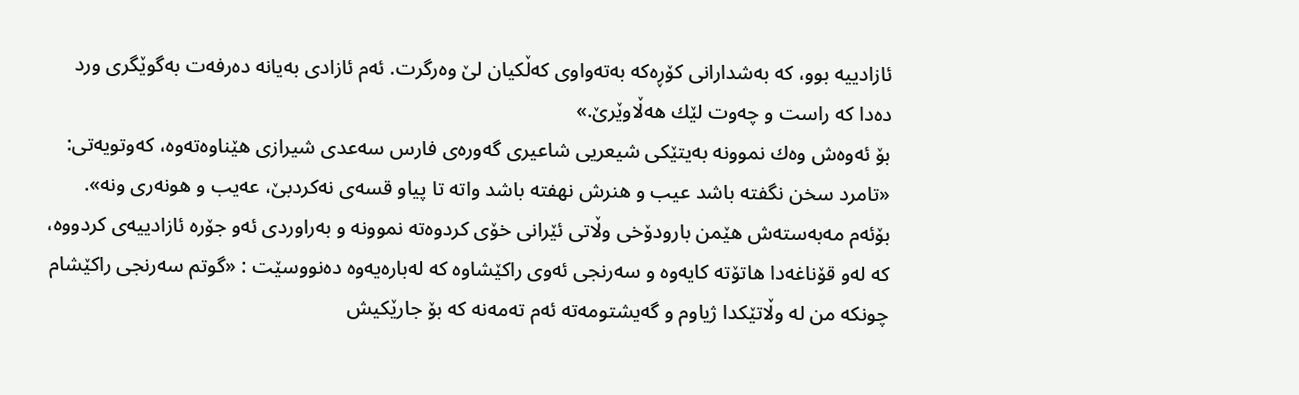ئازادییه‌ بوو، كه‌ ‌به‌شدارانی كۆڕه‌كه‌ به‌ته‌واوی كه‌ڵكیان لێ وه‌رگرت. ئه‌م ئازادی به‌یانه‌ ده‌رفه‌ت به‌گوێگری ورد ده‌دا كه‌ راست و چه‌وت لێك هه‌ڵاوێرێ.»
بۆ ئه‌وه‌ش وه‌ك نموونه‌ به‌یتێكی شیعریی شاعیری گه‌وره‌ی فارس سه‌عدی شیرازی هێناوه‌ته‌وه‌، كه‌وتویه‌تی: «تامرد سخن نگفته‌ باشد عیب و هنرش نهفته‌ باشد واته‌ تا پیاو قسه‌ی نه‌كردبێ، عه‌یب و هونه‌ری ونه‌». بۆئه‌م مه‌به‌سته‌ش هێمن بارودۆخی وڵاتی ئێرانی خۆی كردوه‌ته‌ نموونه‌ ‌و به‌راوردی ئه‌و جۆره‌ ئازادییه‌ی كردووه‌، كه‌ له‌و قۆناغه‌دا هاتۆته‌ كایه‌وه‌ و سه‌رنجی ئه‌وی راكێشاوه‌ كه‌ له‌باره‌یه‌وه‌ ده‌نووسێت : «گوتم سه‌رنجی راكێشام چونكه‌ من له‌ وڵاتێكدا ژیاوم و گه‌یشتومه‌ته‌ ئه‌م ته‌مه‌نه‌ كه‌ بۆ جارێكیش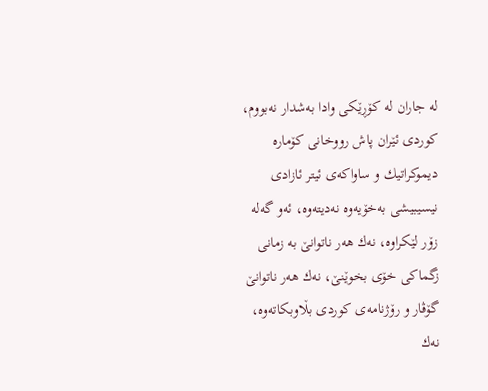له‌ جاران له‌ كۆڕێكی وادا به‌شدار نه‌بووم، كوردی ئێران پاش رووخانی كۆماره‌ دیموكراتیك و ساواكه‌ی ئیتر ئازادی نیسیبیشی به‌خۆیه‌وه‌ نه‌دیته‌وه‌، ئه‌و گه‌له‌ زۆر لێكراوه‌، نه‌ك هه‌ر ناتوانێ به‌ زمانی زگماكی خۆی بخوێنێ، نه‌ك هه‌ر ناتوانێ گۆڤار و رۆژنامه‌ی كوردی بڵاوبكاته‌وه‌، نه‌ك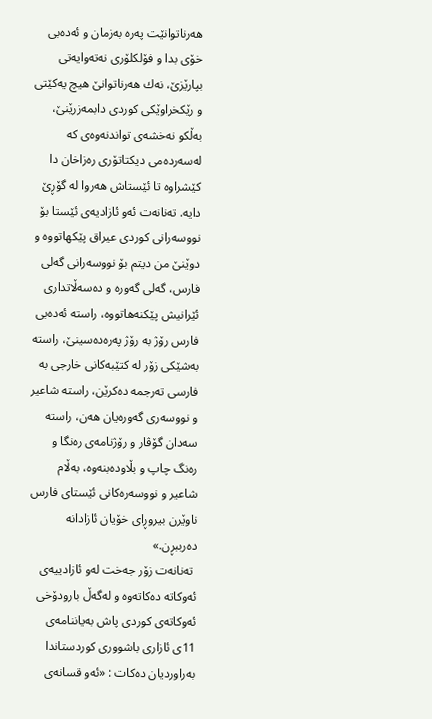هه‌رناتوانێت په‌ره‌ به‌زمان و ئه‌ده‌بی خۆی بدا و فۆلكلۆری نه‌ته‌وایه‌تی بپارێزێ، نه‌ك هه‌رناتوانێ هیچ یه‌كێتی و رێكخراوێكی كوردی دابمه‌زرێنێ، به‌ڵكو نه‌خشه‌ی تواندنه‌وه‌ی كه‌ له‌سه‌رده‌می دیكتاتۆری ره‌زاخان دا كێشراوه‌ تا ئێستاش هه‌روا له‌ گۆڕێ دایه‌. ته‌نانه‌ت ئه‌و ئازادیه‌ی ئێستا بۆ نووسه‌رانی كوردی عیراق پێكهاتووه‌ و دوێنێ من دیتم بۆ نووسه‌رانی گه‌لی فارس، گه‌لی گه‌وره‌ ‌و ده‌سه‌ڵاتداری ئێرانیش پێكنه‌هاتووه‌، راسته‌ ئه‌ده‌بی فارس رۆژ به‌ رۆژ په‌ره‌ده‌سینێ، راسته‌ به‌شێكی زۆر له‌ كتێبه‌كانی خارجی به‌ فارسی ته‌رجمه‌ ده‌كرێن، راسته‌ شاعیر و نووسه‌ری گه‌وره‌یان هه‌ن، راسته‌ سه‌دان گۆڤار و رۆژنامه‌ی ره‌نگا و ره‌نگ چاپ و بڵاوده‌بنه‌وه‌، به‌ڵام شاعیر و نووسه‌ره‌كانی ئێستای فارس ناوێرن بیروڕای خۆیان ئازادانه‌ ده‌رببڕن.»
 ته‌نانه‌ت زۆر جه‌خت له‌و ئازادییه‌ی ئه‌وكاته‌ ‌ده‌كاته‌وه‌ و له‌گه‌ڵ بارودۆخی ئه‌وكاته‌ی كوردی پاش به‌یاننامه‌ی 11ی ئازاری باشووری كوردستاندا به‌راوردیان ده‌كات : «ئه‌و قسانه‌ی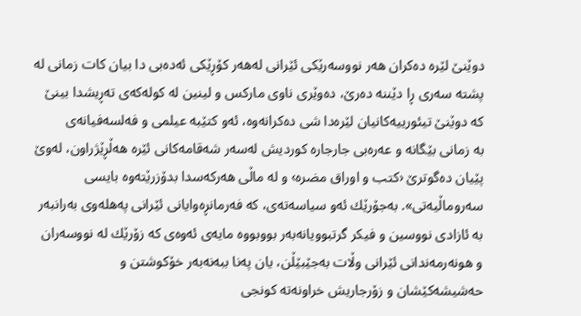دوێنێ لێره‌ ‌ده‌كران هه‌ر نووسه‌رێكی ئێرانی له‌هه‌ر كۆڕێكی ئه‌ده‌بی دا بیان كات زمانی له‌ پشته‌ سه‌ری ڕا دێننه‌ ‌ده‌رێ، ده‌وێری ناوی ماركس و لینین له‌ كوله‌كه‌ی ته‌ڕیشدا بینێ كه‌ دوێنێ تیئورییه‌كانیان لێره‌دا شی ده‌كرانه‌وه‌، ئه‌و كتێبه‌ عیلمی و فه‌لسه‌فیانه‌ی به‌ ‌زمانی بێگانه‌ ‌و عه‌ره‌بی جارجاره‌ كوردیش له‌سه‌ر شه‌قامه‌كانی ئێره‌ هه‌ڵڕێژراون، له‌وێ پێیان ده‌گوترێ ‹كتب و اوراق ‌مضرە› و له‌ ماڵی هه‌ركه‌سدا بدۆزرێته‌وه‌ بایسی سه‌روماڵیه‌تی». به‌جۆرێك ئه‌و سیاسه‌ته‌ی، كه‌ ‌فه‌رمانڕه‌وایانی ئێرانی په‌هله‌وی به‌رانبه‌ر به‌ ئازادی نووسین و فیكر گرتبوویانه‌به‌ر بووبووه‌ مایه‌ی ئه‌وه‌ی كه‌ زۆرێك له‌ نووسه‌ران و هونه‌رمه‌ندانی ئێرانی وڵات به‌جێبێڵن، یان په‌نا ببه‌نه‌به‌ر خۆكوشتن و حه‌شیشه‌كێشان و زۆرجاریش خراونه‌ته‌ ‌كونجی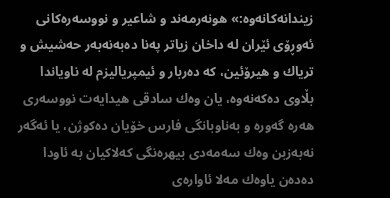زیندانه‌كانه‌وه‌‌:» هونه‌رمه‌ند و شاعیر و نووسه‌ره‌كانی ئه‌وڕۆی ئێران له‌ ‌داخان زیاتر په‌نا ده‌به‌نه‌به‌ر حه‌شیش و تریاك و هیرۆئین، كه‌ ده‌ربار و ئیمپریالیزم له‌ ‌ناویاندا بڵاوی ده‌كه‌نه‌وه‌، یان وه‌ك سادقی هیدایه‌ت نووسه‌ری هه‌ره‌ گه‌وره‌ ‌و به‌ناوبانگی فارس خۆیان ده‌كوژن، یا ئه‌گه‌ر نه‌به‌زبن وه‌ك سه‌مه‌دی بیهره‌نگی كه‌لاكیان به‌ ‌ئاودا ده‌ده‌ن یاوه‌ك مه‌لا ئاواره‌ی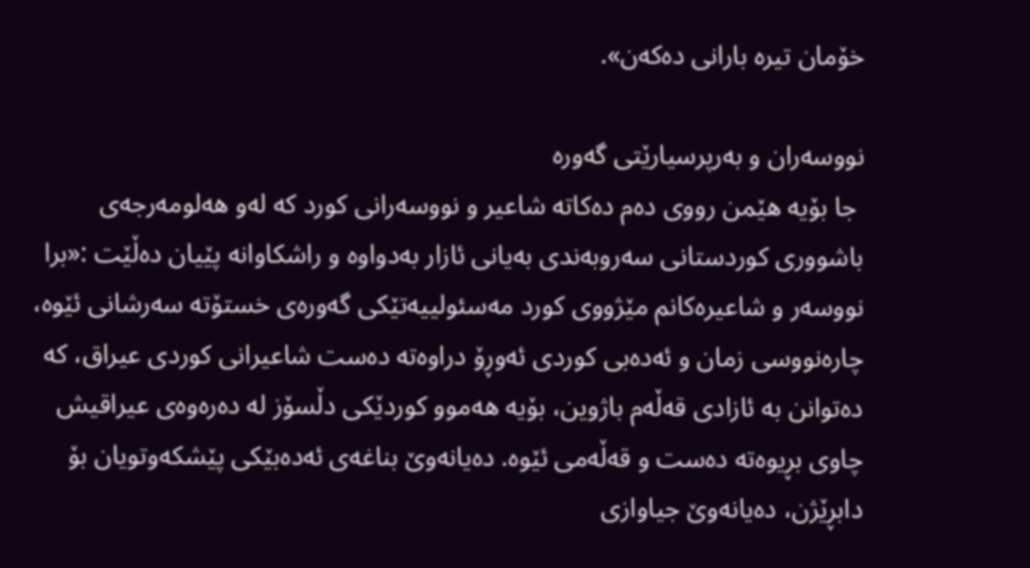خۆمان تیره‌ بارانی ده‌كه‌ن».

نووسه‌ران و به‌رپرسیارێتی گه‌وره‌
 جا بۆیه‌ هێمن رووی ده‌م ده‌كاته‌ شاعیر و نووسه‌رانی كورد كه‌ له‌و هه‌لومه‌رجه‌ی باشووری كوردستانی سه‌روبه‌ندی به‌یانی ئازار به‌دواوه‌ و راشكاوانه‌ پێیان ده‌ڵێت :«برا نووسه‌ر و شاعیره‌كانم مێژووی كورد مه‌سئولییه‌تێكی گه‌وره‌ی خستۆته‌ سه‌رشانی ئێوه‌، چاره‌نووسی زمان و ئه‌ده‌بی كوردی ئه‌وڕۆ دراوه‌ته‌ ده‌ست شاعیرانی كوردی عیراق، كه‌ ده‌توانن به‌ ‌ئازادی قه‌ڵه‌م باژوین، بۆیه‌ هه‌موو كوردێكی دڵسۆز له‌ ‌ده‌ره‌وه‌ی عیراقیش چاوی بڕیوه‌ته‌ ده‌ست و قه‌ڵه‌می ئێوه‌. ده‌یانه‌وێ بناغه‌ی ئه‌ده‌بێكی پێشكه‌وتویان بۆ دابڕێژن، ده‌یانه‌وێ جیاوازی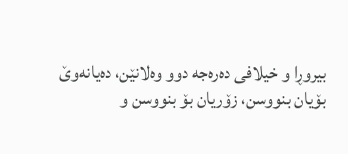بیروڕا و خیلافی ده‌ره‌جه‌ دوو وه‌لانێن، ده‌یانه‌وێ بۆیان بنووسن، زۆریان بۆ بنووسن و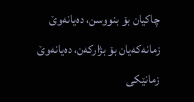چاكیان بۆ بنووسن، ده‌یانه‌وێ زمانه‌كه‌یان بۆ بژاركه‌ن، ده‌یانه‌وێ زمانێكی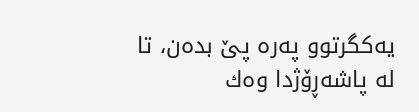یه‌كگرتوو په‌ره‌ پێ بده‌ن، تا له‌ ‌پاشه‌ڕۆژدا وه‌ك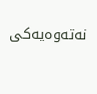نه‌ته‌وه‌یه‌كی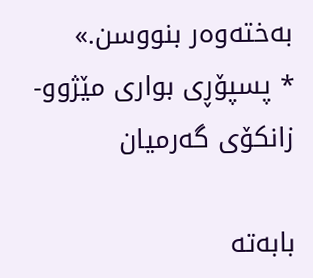به‌خته‌وه‌ر بنووسن.»
* پسپۆڕی بواری مێژوو- زانکۆی گەرمیان

بابەتە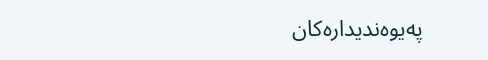پەیوەندیدارەکان